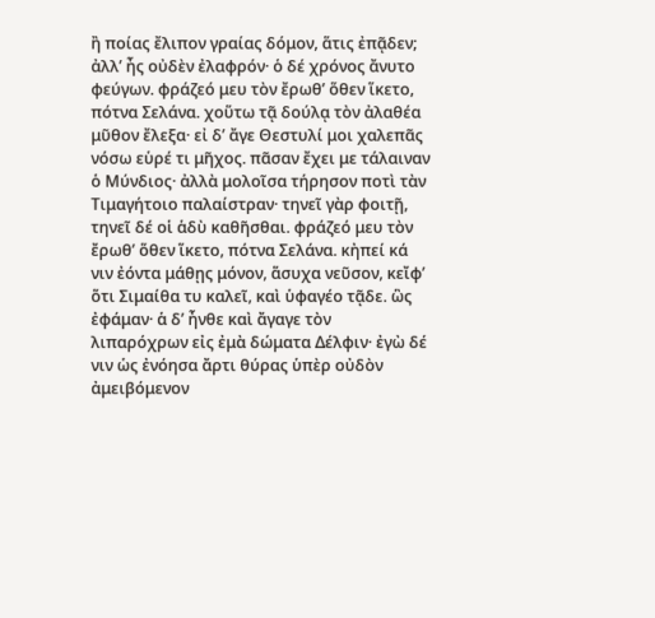ἢ ποίας ἔλιπον γραίας δόμον, ἅτις ἐπᾷδεν; ἀλλʼ ἦς οὐδὲν ἐλαφρόν· ὁ δέ χρόνος ἄνυτο φεύγων. φράζεό μευ τὸν ἔρωθʼ ὅθεν ἵκετο, πότνα Σελάνα. χοὕτω τᾷ δούλᾳ τὸν ἀλαθέα μῦθον ἔλεξα· εἰ δʼ ἄγε Θεστυλί μοι χαλεπᾶς νόσω εὑρέ τι μῆχος. πᾶσαν ἔχει με τάλαιναν ὁ Μύνδιος· ἀλλὰ μολοῖσα τήρησον ποτὶ τὰν Τιμαγήτοιο παλαίστραν· τηνεῖ γὰρ φοιτῇ, τηνεῖ δέ οἱ ἁδὺ καθῆσθαι. φράζεό μευ τὸν ἔρωθʼ ὅθεν ἵκετο, πότνα Σελάνα. κἠπεί κά νιν ἐόντα μάθῃς μόνον, ἅσυχα νεῦσον, κεἴφʼ ὅτι Σιμαίθα τυ καλεῖ, καὶ ὑφαγέο τᾷδε. ὣς ἐφάμαν· ἁ δʼ ἦνθε καὶ ἄγαγε τὸν λιπαρόχρων εἰς ἐμὰ δώματα Δέλφιν· ἐγὼ δέ νιν ὡς ἐνόησα ἄρτι θύρας ὑπὲρ οὐδὸν ἀμειβόμενον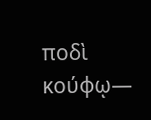ποδὶ κούφῳ—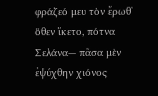φράζεό μευ τὸν ἔρωθʼ ὅθεν ἵκετο, πότνα Σελάνα— πᾶσα μὲν ἐψύχθην χιόνος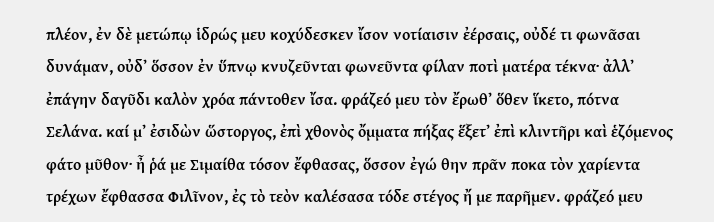πλέον, ἐν δὲ μετώπῳ ἱδρώς μευ κοχύδεσκεν ἴσον νοτίαισιν ἐέρσαις, οὐδέ τι φωνᾶσαι δυνάμαν, οὐδʼ ὅσσον ἐν ὕπνῳ κνυζεῦνται φωνεῦντα φίλαν ποτὶ ματέρα τέκνα· ἀλλʼ ἐπάγην δαγῦδι καλὸν χρόα πάντοθεν ἴσα. φράζεό μευ τὸν ἔρωθʼ ὅθεν ἵκετο, πότνα Σελάνα. καί μʼ ἐσιδὼν ὥστοργος, ἐπὶ χθονὸς ὄμματα πήξας ἕξετʼ ἐπὶ κλιντῆρι καὶ ἑζόμενος φάτο μῦθον· ἦ ῥά με Σιμαίθα τόσον ἔφθασας, ὅσσον ἐγώ θην πρᾶν ποκα τὸν χαρίεντα τρέχων ἔφθασσα Φιλῖνον, ἐς τὸ τεὸν καλέσασα τόδε στέγος ἤ με παρῆμεν. φράζεό μευ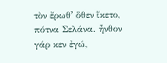τὸν ἔρωθʼ ὅθεν ἵκετο, πότνα Σελάνα. ἦνθον γάρ κεν ἐγώ,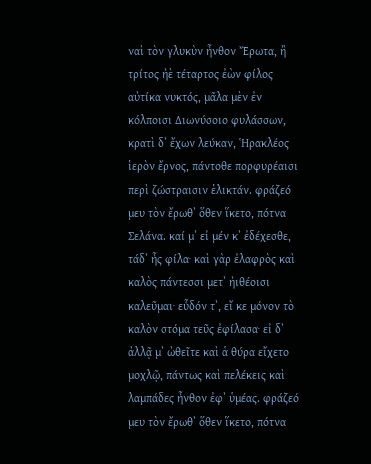ναὶ τὸν γλυκὺν ἦνθον Ἔρωτα, ἢ τρίτος ἠὲ τέταρτος ἐὼν φίλος αὐτίκα νυκτός, μᾶλα μὲν ἐν κόλποισι Διωνύσοιο φυλάσσων, κρατὶ δʼ ἔχων λεύκαν, Ἡρακλέος ἱερὸν ἔρνος, πάντοθε πορφυρέαισι περὶ ζώστραισιν ἑλικτάν. φράζεό μευ τὸν ἔρωθʼ ὅθεν ἵκετο, πότνα Σελάνα. καί μʼ εἰ μέν κʼ ἐδέχεσθε, τάδʼ ἦς φίλα· καὶ γὰρ ἐλαφρὸς καὶ καλὸς πάντεσσι μετʼ ἠιθέοισι καλεῦμαι· εὗδόν τʼ, εἴ κε μόνον τὸ καλὸν στόμα τεῦς ἐφίλασα· εἰ δʼ ἀλλᾷ μʼ ὠθεῖτε καὶ ἁ θύρα εἴχετο μοχλῷ, πάντως καὶ πελέκεις καὶ λαμπάδες ἦνθον ἐφʼ ὑμέας. φράζεό μευ τὸν ἔρωθʼ ὅθεν ἵκετο, πότνα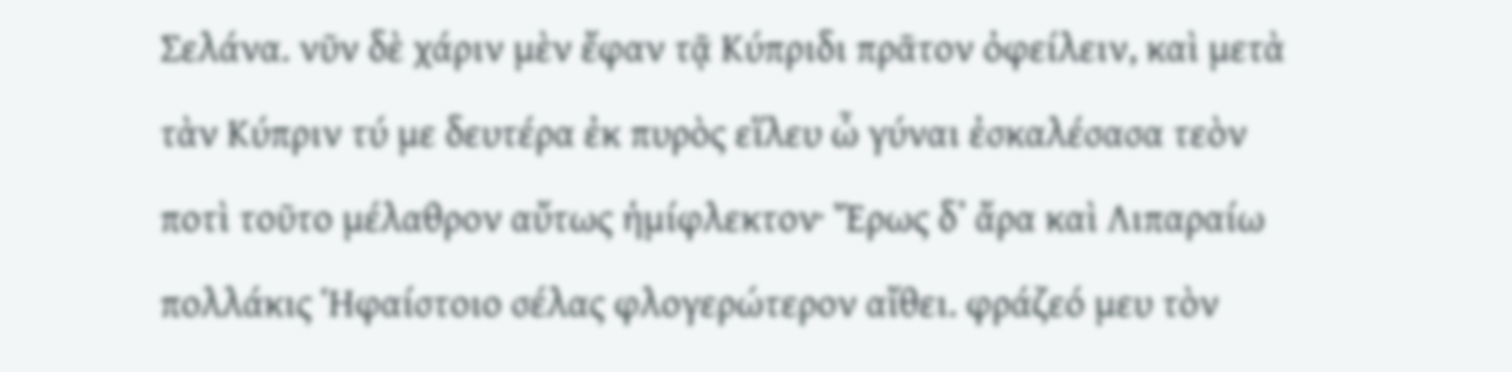Σελάνα. νῦν δὲ χάριν μὲν ἔφαν τᾷ Κύπριδι πρᾶτον ὀφείλειν, καὶ μετὰ τὰν Κύπριν τύ με δευτέρα ἐκ πυρὸς εἵλευ ὦ γύναι ἐσκαλέσασα τεὸν ποτὶ τοῦτο μέλαθρον αὔτως ἡμίφλεκτον· Ἔρως δʼ ἄρα καὶ Λιπαραίω πολλάκις Ἡφαίστοιο σέλας φλογερώτερον αἴθει. φράζεό μευ τὸν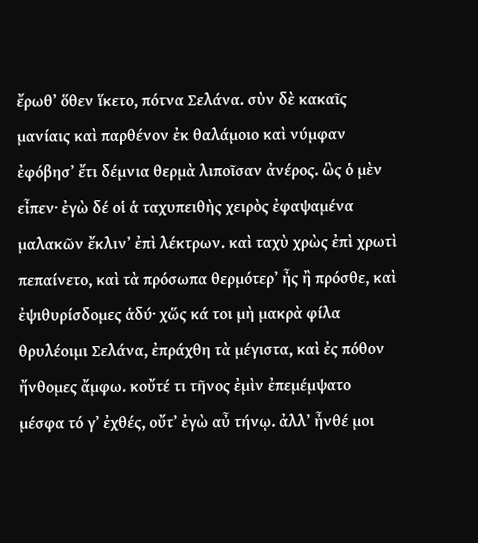ἔρωθʼ ὅθεν ἵκετο, πότνα Σελάνα. σὺν δὲ κακαῖς μανίαις καὶ παρθένον ἐκ θαλάμοιο καὶ νύμφαν ἐφόβησʼ ἔτι δέμνια θερμὰ λιποῖσαν ἀνέρος. ὣς ὁ μὲν εἶπεν· ἐγὼ δέ οἱ ἁ ταχυπειθὴς χειρὸς ἐφαψαμένα μαλακῶν ἔκλινʼ ἐπὶ λέκτρων. καὶ ταχὺ χρὼς ἐπὶ χρωτὶ πεπαίνετο, καὶ τὰ πρόσωπα θερμότερʼ ἦς ἢ πρόσθε, καὶ ἐψιθυρίσδομες ἁδύ· χὥς κά τοι μὴ μακρὰ φίλα θρυλέοιμι Σελάνα, ἐπράχθη τὰ μέγιστα, καὶ ἐς πόθον ἤνθομες ἄμφω. κοὔτέ τι τῆνος ἐμὶν ἐπεμέμψατο μέσφα τό γʼ ἐχθές, οὔτʼ ἐγὼ αὖ τήνῳ. ἀλλʼ ἦνθέ μοι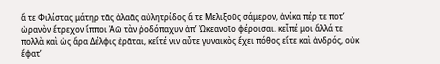ἅ τε Φιλίστας μάτηρ τᾶς ἀλαᾶς αὐλητρίδος ἅ τε Μελιξοῦς σάμερον, ἁνίκα πέρ τε ποτʼ ὠρανὸν ἔτρεχον ἵπποι Ἀῶ τὰν ῥοδόπαχυν ἀπʼ Ὠκεανοῖο φέροισαι. κεἶπέ μοι ἄλλά τε πολλὰ καὶ ὡς ἄρα Δέλφις ἐρᾶται, κεἴτέ νιν αὖτε γυναικὸς ἔχει πόθος εἴτε καὶ ἀνδρός, οὐκ ἔφατʼ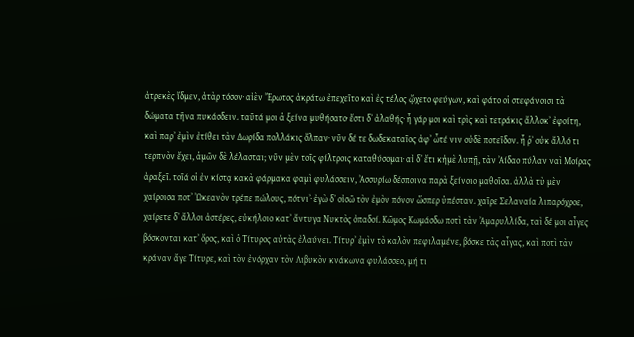ἀτρεκὲς ἴδμεν, ἀτὰρ τόσον· αἰὲν Ἔρωτος ἀκράτω ἐπεχεῖτο καὶ ἐς τέλος ᾤχετο φεύγων, καὶ φάτο οἱ στεφάνοισι τὰ δώματα τῆνα πυκάσδειν. ταῦτά μοι ἁ ξείνα μυθήσατο· ἔστι δʼ ἀλαθής· ἦ γάρ μοι καὶ τρὶς καὶ τετράκις ἄλλοκʼ ἐφοίτη, καὶ παρʼ ἐμὶν ἐτίθει τὰν Δωρίδα πολλάκις ὄλπαν· νῦν δέ τε δωδεκαταῖος ἀφʼ ὧτέ νιν οὐδὲ ποτεῖδον. ἦ ῥʼ οὐκ ἄλλό τι τερπνὸν ἔχει, ἁμῶν δὲ λέλασται; νῦν μὲν τοῖς φίλτροις καταθύσομαι· αἰ δʼ ἔτι κἠμὲ λυπῇ, τὰν Ἀίδαο πύλαν ναὶ Μοίρας ἀραξεῖ. τοῖά οἱ ἐν κίστᾳ κακὰ φάρμακα φαμὶ φυλάσσειν, Ἀσσυρίω δέσποινα παρὰ ξείνοιο μαθοῖσα. ἀλλὰ τὺ μὲν χαίροισα ποτʼ Ὠκεανὸν τρέπε πώλους, πότνιʼ· ἐγὼ δʼ οἰσῶ τὸν ἐμὸν πόνον ὥσπερ ὑπέσταν. χαῖρε Σελαναία λιπαρόχροε, χαίρετε δʼ ἄλλοι ἀστέρες, εὐκήλοιο κατʼ ἄντυγα Νυκτὸς ὀπαδοί. Κῶμος Κωμάσδω ποτὶ τὰν Ἀμαρυλλίδα, ταὶ δέ μοι αἶγες βόσκονται κατʼ ὄρος, καὶ ὁ Τίτυρος αὐτὰς ἐλαύνει. Τίτυρʼ ἐμὶν τὸ καλὸν πεφιλαμένε, βόσκε τὰς αἶγας, καὶ ποτὶ τὰν κράναν ἄγε Τίτυρε, καὶ τὸν ἐνόρχαν τὸν Λιβυκὸν κνάκωνα φυλάσσεο, μή τι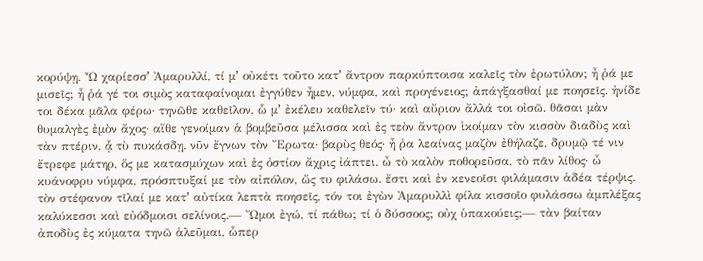κορύψῃ. Ὦ χαρίεσσʼ Ἀμαρυλλί, τί μʼ οὐκέτι τοῦτο κατʼ ἄντρον παρκύπτοισα καλεῖς τὸν ἐρωτύλον; ἦ ῥά με μισεῖς; ἦ ῥά γέ τοι σιμὸς καταφαίνομαι ἐγγύθεν ἦμεν, νύμφα, καὶ προγένειος; ἀπάγξασθαί με ποησεῖς. ἠνίδε τοι δέκα μᾶλα φέρω· τηνῶθε καθεῖλον, ὧ μʼ ἐκέλευ καθελεῖν τύ· καὶ αὔριον ἄλλά τοι οἰσῶ. θᾶσαι μὰν θυμαλγὲς ἐμὸν ἄχος· αἴθε γενοίμαν ἁ βομβεῦσα μέλισσα καὶ ἐς τεὸν ἄντρον ἱκοίμαν τὸν κισσὸν διαδὺς καὶ τὰν πτέριν, ᾇ τὺ πυκάσδῃ. νῦν ἔγνων τὸν Ἔρωτα· βαρὺς θεός· ἦ ῥα λεαίνας μαζὸν ἐθήλαζε, δρυμῷ τέ νιν ἔτρεφε μάτηρ, ὅς με κατασμύχων καὶ ἐς ὀστίον ἄχρις ἰάπτει. ὦ τὸ καλὸν ποθορεῦσα, τὸ πᾶν λίθος· ὦ κυάνοφρυ νύμφα, πρόσπτυξαί με τὸν αἰπόλον, ὥς τυ φιλάσω. ἔστι καὶ ἐν κενεοῖσι φιλάμασιν ἁδέα τέρψις. τὸν στέφανον τῖλαί με κατʼ αὐτίκα λεπτὰ ποησεῖς, τόν τοι ἐγὼν Ἀμαρυλλὶ φίλα κισσοῖο φυλάσσω ἀμπλέξας καλύκεσσι καὶ εὐόδμοισι σελίνοις.— Ὤμοι ἐγώ, τί πάθω; τί ὁ δύσσοος; οὐχ ὑπακούεις;— τὰν βαίταν ἀποδὺς ἐς κύματα τηνῶ ἁλεῦμαι, ὧπερ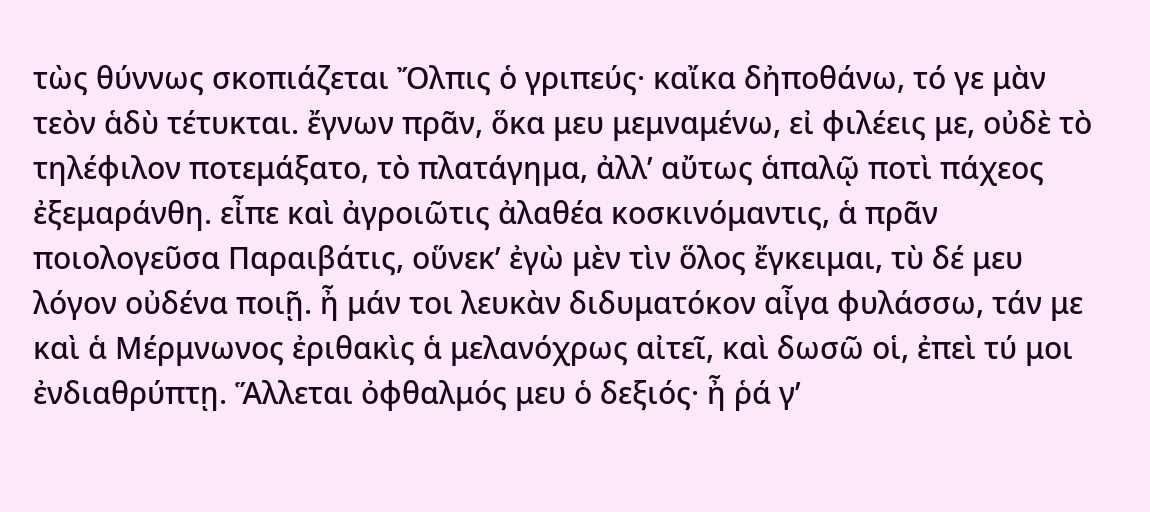τὼς θύννως σκοπιάζεται Ὄλπις ὁ γριπεύς· καἴκα δἠποθάνω, τό γε μὰν τεὸν ἁδὺ τέτυκται. ἔγνων πρᾶν, ὅκα μευ μεμναμένω, εἰ φιλέεις με, οὐδὲ τὸ τηλέφιλον ποτεμάξατο, τὸ πλατάγημα, ἀλλʼ αὔτως ἁπαλῷ ποτὶ πάχεος ἐξεμαράνθη. εἶπε καὶ ἀγροιῶτις ἀλαθέα κοσκινόμαντις, ἁ πρᾶν ποιολογεῦσα Παραιβάτις, οὕνεκʼ ἐγὼ μὲν τὶν ὅλος ἔγκειμαι, τὺ δέ μευ λόγον οὐδένα ποιῇ. ἦ μάν τοι λευκὰν διδυματόκον αἶγα φυλάσσω, τάν με καὶ ἁ Μέρμνωνος ἐριθακὶς ἁ μελανόχρως αἰτεῖ, καὶ δωσῶ οἱ, ἐπεὶ τύ μοι ἐνδιαθρύπτῃ. Ἅλλεται ὀφθαλμός μευ ὁ δεξιός· ἦ ῥά γʼ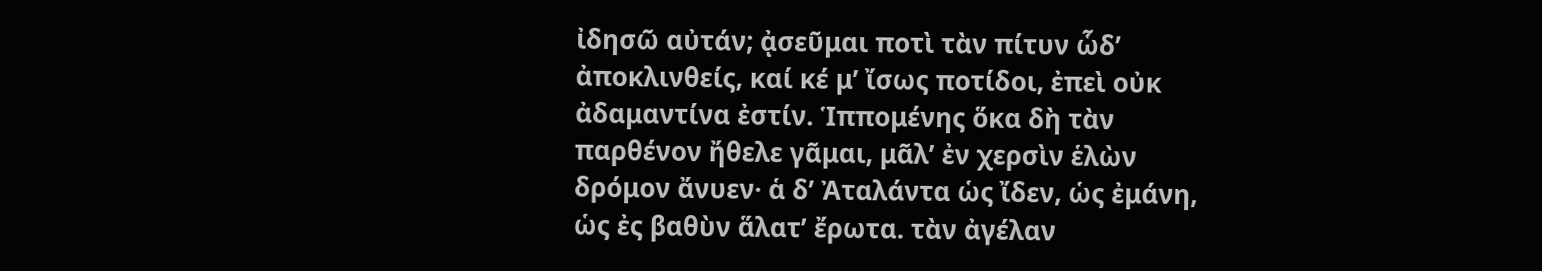ἰδησῶ αὐτάν; ᾀσεῦμαι ποτὶ τὰν πίτυν ὧδʼ ἀποκλινθείς, καί κέ μʼ ἴσως ποτίδοι, ἐπεὶ οὐκ ἀδαμαντίνα ἐστίν. Ἱππομένης ὅκα δὴ τὰν παρθένον ἤθελε γᾶμαι, μᾶλʼ ἐν χερσὶν ἑλὼν δρόμον ἄνυεν· ἁ δʼ Ἀταλάντα ὡς ἴδεν, ὡς ἐμάνη, ὡς ἐς βαθὺν ἅλατʼ ἔρωτα. τὰν ἀγέλαν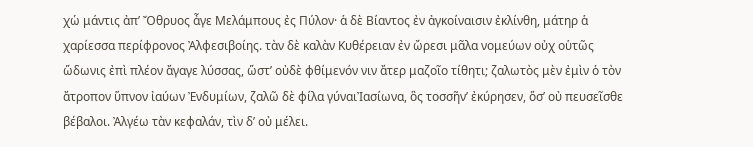χὡ μάντις ἀπʼ Ὄθρυος ἆγε Μελάμπους ἐς Πύλον· ἁ δὲ Βίαντος ἐν ἀγκοίναισιν ἐκλίνθη, μάτηρ ἁ χαρίεσσα περίφρονος Ἀλφεσιβοίης. τὰν δὲ καλὰν Κυθέρειαν ἐν ὤρεσι μᾶλα νομεύων οὐχ οὑτῶς ὥδωνις ἐπὶ πλέον ἄγαγε λύσσας, ὥστʼ οὐδὲ φθίμενόν νιν ἄτερ μαζοῖο τίθητι; ζαλωτὸς μὲν ἐμὶν ὁ τὸν ἄτροπον ὕπνον ἰαύων Ἐνδυμίων, ζαλῶ δὲ φίλα γύναιἸασίωνα, ὃς τοσσῆνʼ ἐκύρησεν, ὅσʼ οὐ πευσεῖσθε βέβαλοι. Ἀλγέω τὰν κεφαλάν, τὶν δʼ οὐ μέλει.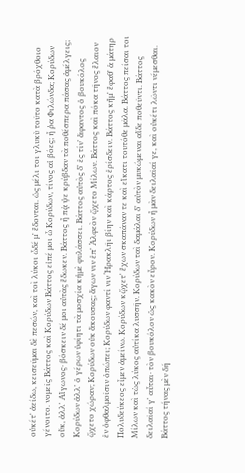οὐκέτʼ ἀείδω, κεισεῦμαι δὲ πεσών, καὶ τοὶ λύκοι ὧδέ μʼ ἔδονται. ὡς μέλι τοι γλυκὺ τοῦτο κατὰ βρόχθοιο γένοιτο. νομεῖς Βάττος καὶ Κορύδων Βάττος εἰπέ μοι ὦ Κορύδων, τίνος αἱ βόες; ἦ ῥα Φιλώνδα; Κορύδων οὔκ, ἀλλʼ Αἴγωνος· βόσκειν δέ μοι αὐτὰς ἔδωκεν. Βάττος ἦ πᾴ ψε κρύβδαν τὰ ποθέσπερα πάσας ἀμέλγεις; Κορύδων ἀλλʼ ὁ γέρων ὑφίητι τὰ μοσχία κἠμὲ φυλάσσει. Βάττος αὐτὸς δʼ ἐς τίνʼ ἄφαντος ὁ βουκόλος ᾤχετο χώραν; Κορύδων οὐκ ἄκουσας; ἄγων νιν ἐπʼ Ἀλφεὸν ᾤχετο Μίλων. Βάττος καὶ πόκα τῆνος ἔλαιον ἐν ὀφθαλμοῖσιν ὀπώπει; Κορύδων φαντί νιν Ἡρακλῆι βίην καὶ κάρτος ἐρίσδειν. Βάττος κἤμʼ ἔφαθʼ ἁ μάτηρ Πολυδεύκεος εἶμεν ἀμείνω. Κορύδων κᾤχετʼ ἔχων σκαπάναν τε καὶ εἴκατι τουτόθε μᾶλα. Βάττος πείσαι τοι Μίλων καὶ τὼς λύκος αὐτίκα λυσσῆν. Κορύδων ταὶ δαμάλαι δʼ αὐτὸν μυκώμεναι αἵδε ποθεῦντι. Βάττος δειλαῖαί γʼ αὗται· τὸν βουκόλον ὡς κακὸν εὗρον. Κορύδων ἦ μὰν δειλαῖαί γε, καὶ οὐκέτι λῶντι νέμεσθαι. Βάττος τήνας μὲν δή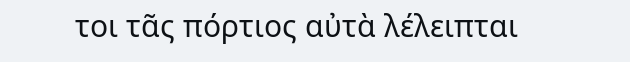τοι τᾶς πόρτιος αὐτὰ λέλειπται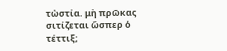τὠστία. μὴ πρῶκας σιτίζεται ὥσπερ ὁ τέττιξ;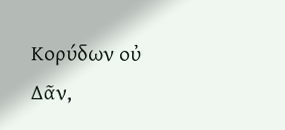Κορύδων οὐ Δᾶν,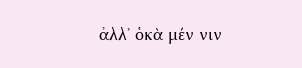ἀλλʼ ὁκὰ μέν νιν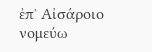ἐπʼ Αἰσάροιο νομεύω